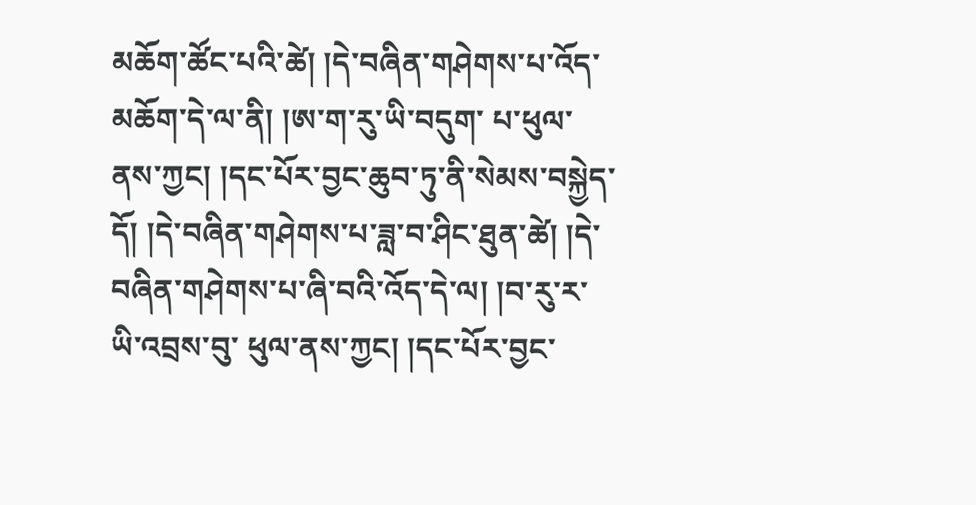མཆོག་ཚོང་པའི་ཚེ། །དེ་བཞིན་གཤེགས་པ་འོད་མཆོག་དེ་ལ་ནི། །ཨ་ག་རུ་ཡི་བདུག་ པ་ཕུལ་ནས་ཀྱང། །དང་པོར་བྱང་ཆུབ་ཏུ་ནི་སེམས་བསྐྱེད་དོ། །དེ་བཞིན་གཤེགས་པ་ཟླ་བ་ཤིང་ཐུན་ཚེ། །དེ་བཞིན་གཤེགས་པ་ཞི་བའི་འོད་དེ་ལ། །བ་རུ་ར་ཡི་འབྲས་བུ་ ཕུལ་ནས་ཀྱང། །དང་པོར་བྱང་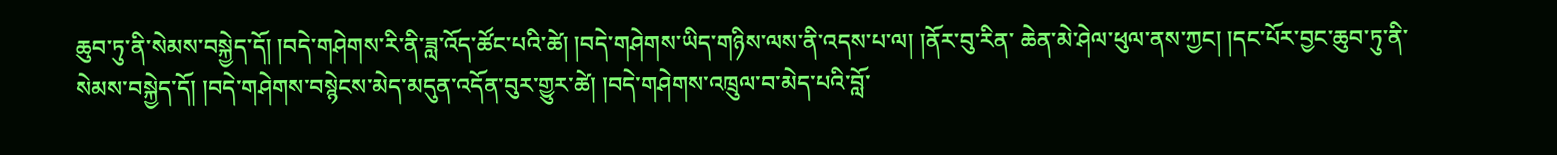ཆུབ་ཏུ་ནི་སེམས་བསྐྱེད་དོ། །བདེ་གཤེགས་རི་ནི་ཟླ་འོད་ཚོང་པའི་ཚེ། །བདེ་གཤེགས་ཡིད་གཉིས་ལས་ནི་འདས་པ་ལ། །ནོར་བུ་རིན་ ཆེན་མེ་ཤེལ་ཕུལ་ནས་ཀྱང། །དང་པོར་བྱང་ཆུབ་ཏུ་ནི་སེམས་བསྐྱེད་དོ། །བདེ་གཤེགས་བསྙེངས་མེད་མདུན་འདོན་བུར་གྱུར་ཚེ། །བདེ་གཤེགས་འཁྲུལ་བ་མེད་པའི་བློ་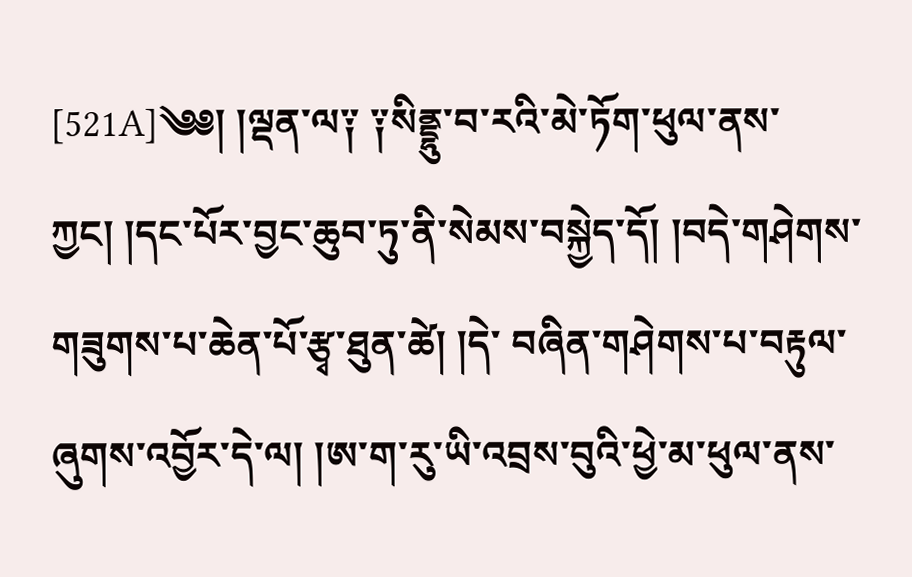[521A]༄༅། །ལྡན་ལ༑ ༑སིནྡྷུ་བ་རའི་མེ་ཏོག་ཕུལ་ནས་ཀྱང། །དང་པོར་བྱང་ཆུབ་ཏུ་ནི་སེམས་བསྐྱེད་དོ། །བདེ་གཤེགས་གཟུགས་པ་ཆེན་པོ་རྩྭ་ཐུན་ཚེ། །དེ་ བཞིན་གཤེགས་པ་བརྟུལ་ཞུགས་འབྱོར་དེ་ལ། །ཨ་ག་རུ་ཡི་འབྲས་བུའི་ཕྱེ་མ་ཕུལ་ནས་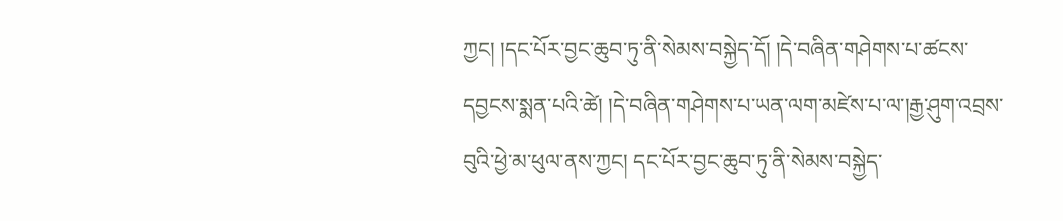ཀྱང། །དང་པོར་བྱང་ཆུབ་ཏུ་ནི་སེམས་བསྐྱེད་དོ། །དེ་བཞིན་གཤེགས་པ་ཚངས་ དབྱངས་སྨན་པའི་ཚེ། །དེ་བཞིན་གཤེགས་པ་ཡན་ལག་མཛེས་པ་ལ་།རྒྱ་ཤུག་འབྲས་བུའི་ཕྱེ་མ་ཕུལ་ནས་ཀྱང། དང་པོར་བྱང་ཆུབ་ཏུ་ནི་སེམས་བསྐྱེད་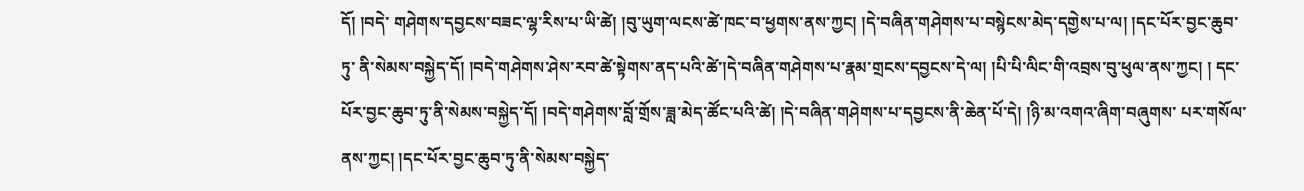དོ། །བདེ་ གཤེགས་དབྱངས་བཟང་ལྷ་རིས་པ་ཡི་ཚེ། །བུ་ཡུག་ལངས་ཚེ་ཁང་བ་ཕྱགས་ནས་ཀྱང། །དེ་བཞིན་གཤེགས་པ་བསྙེངས་མེད་དགྱེས་པ་ལ། །དང་པོར་བྱང་ཆུབ་ཏུ་ ནི་སེམས་བསྐྱེད་དོ། །བདེ་གཤེགས་ཤེས་རབ་ཚེ་སྟེགས་ནད་པའི་ཚེ་།དེ་བཞིན་གཤེགས་པ་རྣམ་གྲངས་དབྱངས་དེ་ལ། །པི་པི་ལིང་གི་འབྲས་བུ་ཕུལ་ནས་ཀྱང། ། དང་པོར་བྱང་ཆུབ་ཏུ་ནི་སེམས་བསྐྱེད་དོ། །བདེ་གཤེགས་བློ་གྲོས་ཟླ་མེད་ཚོང་པའི་ཚེ། །དེ་བཞིན་གཤེགས་པ་དབྱངས་ནི་ཆེན་པོ་དེ། །ཉི་མ་འགའ་ཞིག་བཞུགས་ པར་གསོལ་ནས་ཀྱང། །དང་པོར་བྱང་ཆུབ་ཏུ་ནི་སེམས་བསྐྱེད་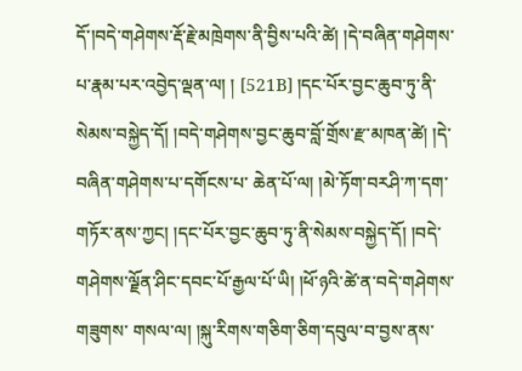དོ་།བདེ་གཤེགས་རྡོ་རྗེ་མཁྲེགས་ནི་བྱིས་པའི་ཚེ། །དེ་བཞིན་གཤེགས་པ་རྣམ་པར་འབྱེད་ལྡན་ལ། ། [521B] །དང་པོར་བྱང་ཆུབ་ཏུ་ནི་སེམས་བསྐྱེད་དོ། །བདེ་གཤེགས་བྱང་ཆུབ་བློ་གྲོས་རྫ་མཁན་ཚེ། །དེ་བཞིན་གཤེགས་པ་དགོངས་པ་ ཆེན་པོ་ལ། །མེ་ཏོག་བརཤི་ཀ་དག་གཏོར་ནས་ཀྱང། །དང་པོར་བྱང་ཆུབ་ཏུ་ནི་སེམས་བསྐྱེད་དོ། །བདེ་གཤེགས་ལྗོན་ཤིང་དབང་པོ་རྒྱལ་པོ་ཡི། །ཕོ་ཉའི་ཚེ་ན་བདེ་གཤེགས་གཟུགས་ གསལ་ལ། །སྐུ་རིགས་གཅིག་ཅིག་དབུལ་བ་བྱས་ནས་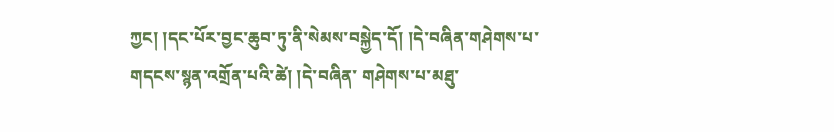ཀྱང། །དང་པོར་བྱང་ཆུབ་ཏུ་ནི་སེམས་བསྐྱེད་དོ། །དེ་བཞིན་གཤེགས་པ་གདངས་སྙན་འགྲོན་པའི་ཚེ། །དེ་བཞིན་ གཤེགས་པ་མཐུ་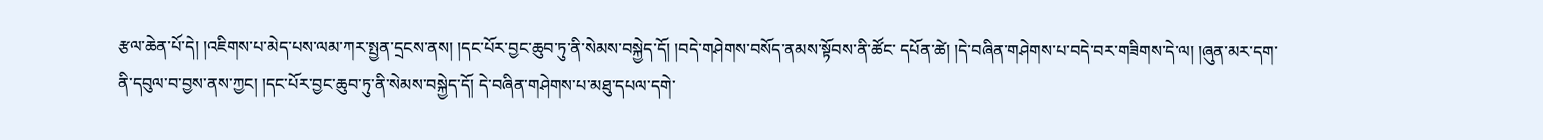རྩལ་ཆེན་པོ་དེ། །འཇིགས་པ་མེད་པས་ལམ་ཀར་སྤྱན་དྲངས་ནས། །དང་པོར་བྱང་ཆུབ་ཏུ་ནི་སེམས་བསྐྱེད་དོ། །བདེ་གཤེགས་བསོད་ནམས་སྟོབས་ནི་ཚོང་ དཔོན་ཚེ། །དེ་བཞིན་གཤེགས་པ་བདེ་བར་གཟིགས་དེ་ལ། །ཞུན་མར་དག་ནི་དབུལ་བ་བྱས་ནས་ཀྱང། །དང་པོར་བྱང་ཆུབ་ཏུ་ནི་སེམས་བསྐྱེད་དོ། དེ་བཞིན་གཤེགས་པ་མཐུ་དཔལ་དགེ་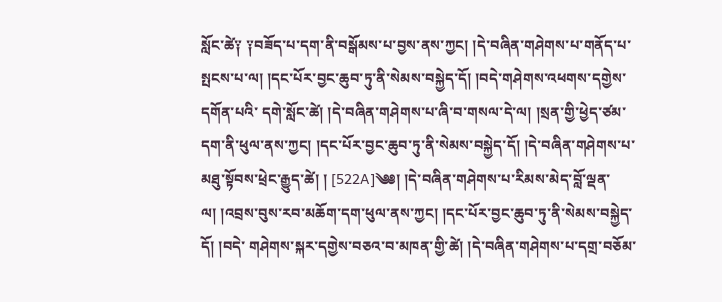སློང་ཚེ༑ ༑བཟོད་པ་དག་ནི་བསྒོམས་པ་བྱས་ནས་ཀྱང། །དེ་བཞིན་གཤེགས་པ་གནོད་པ་སྤངས་པ་ལ། །དང་པོར་བྱང་ཆུབ་ཏུ་ནི་སེམས་བསྐྱེད་དོ། །བདེ་གཤེགས་འཕགས་དགྱེས་དགོན་པའི་ དགེ་སློང་ཚེ། །དེ་བཞིན་གཤེགས་པ་ཞི་བ་གསལ་དེ་ལ། །སྲན་གྱི་ཕྱེད་ཙམ་དག་ནི་ཕུལ་ནས་ཀྱང། །དང་པོར་བྱང་ཆུབ་ཏུ་ནི་སེམས་བསྐྱེད་དོ། །དེ་བཞིན་གཤེགས་པ་མཐུ་སྟོབས་ཕྲེང་རྒྱུད་ཚེ། ། [522A]༄༅། །དེ་བཞིན་གཤེགས་པ་རིམས་མེད་བློ་ལྡན་ལ། །འབྲས་བུས་རབ་མཆོག་དག་ཕུལ་ནས་ཀྱང། །དང་པོར་བྱང་ཆུབ་ཏུ་ནི་སེམས་བསྐྱེད་དོ། །བདེ་ གཤེགས་སྐར་དགྱེས་བཅའ་བ་མཁན་གྱི་ཚེ། །དེ་བཞིན་གཤེགས་པ་དགྲ་བཅོམ་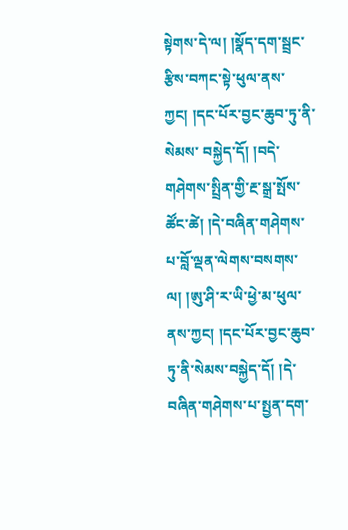སྟེགས་དེ་ལ། །སྣོད་དག་སྦྲང་རྩིས་བཀང་སྟེ་ཕུལ་ནས་ཀྱང། །དང་པོར་བྱང་ཆུབ་ཏུ་ནི་སེམས་ བསྐྱེད་དོ། །བདེ་གཤེགས་སྤྲིན་གྱི་རྔ་སྒྲ་སྤོས་ཚོང་ཚེ། །དེ་བཞིན་གཤེགས་པ་བློ་ལྡན་ལེགས་བསགས་ལ། །ཨུ་ཤི་ར་ཡི་ཕྱེ་མ་ཕུལ་ནས་ཀྱང། །དང་པོར་བྱང་ཆུབ་ ཏུ་ནི་སེམས་བསྐྱེད་དོ། །དེ་བཞིན་གཤེགས་པ་སྤྱན་དག་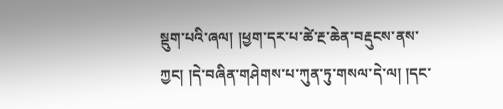སྡུག་པའི་ཞལ། །ཕྱག་དར་པ་ཚེ་རྔ་ཆེན་བརྡུངས་ནས་ཀྱང། །དེ་བཞིན་གཤེགས་པ་ཀུན་ཏུ་གསལ་དེ་ལ། །དང་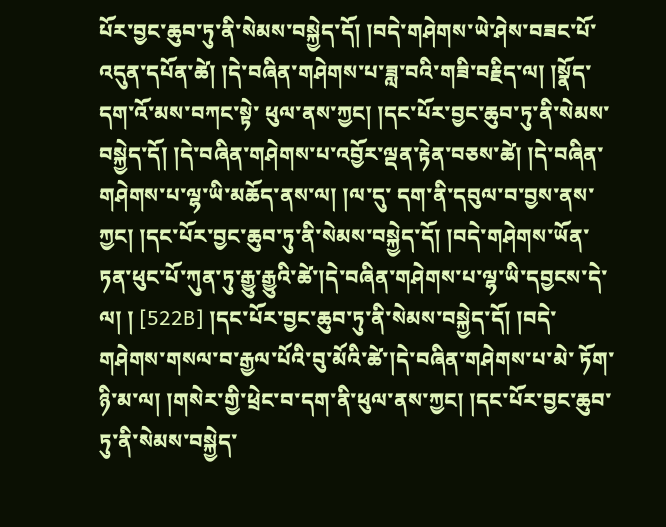པོར་བྱང་ཆུབ་ཏུ་ནི་སེམས་བསྐྱེད་དོ། །བདེ་གཤེགས་ཡེ་ཤེས་བཟང་པོ་འདུན་དཔོན་ཚེ། །དེ་བཞིན་གཤེགས་པ་ཟླ་བའི་གཟི་བརྗིད་ལ། །སྣོད་དག་འོ་མས་བཀང་སྟེ་ ཕུལ་ནས་ཀྱང། །དང་པོར་བྱང་ཆུབ་ཏུ་ནི་སེམས་བསྐྱེད་དོ། །དེ་བཞིན་གཤེགས་པ་འབྱོར་ལྡན་རྟེན་བཅས་ཚེ། །དེ་བཞིན་གཤེགས་པ་ལྷ་ཡི་མཆོད་ནས་ལ། །ལ་དུ་ དག་ནི་དབུལ་བ་བྱས་ནས་ཀྱང། །དང་པོར་བྱང་ཆུབ་ཏུ་ནི་སེམས་བསྐྱེད་དོ། །བདེ་གཤེགས་ཡོན་ཏན་ཕུང་པོ་ཀུན་ཏུ་རྒྱུ་རྒྱུའི་ཚེ་།དེ་བཞིན་གཤེགས་པ་ལྷ་ཡི་དབྱངས་དེ་ལ། ། [522B] །དང་པོར་བྱང་ཆུབ་ཏུ་ནི་སེམས་བསྐྱེད་དོ། །བདེ་གཤེགས་གསལ་བ་རྒྱལ་པོའི་བུ་མོའི་ཚེ་།དེ་བཞིན་གཤེགས་པ་མེ་ ཏོག་ཉི་མ་ལ། །གསེར་གྱི་ཕྲེང་བ་དག་ནི་ཕུལ་ནས་ཀྱང། །དང་པོར་བྱང་ཆུབ་ཏུ་ནི་སེམས་བསྐྱེད་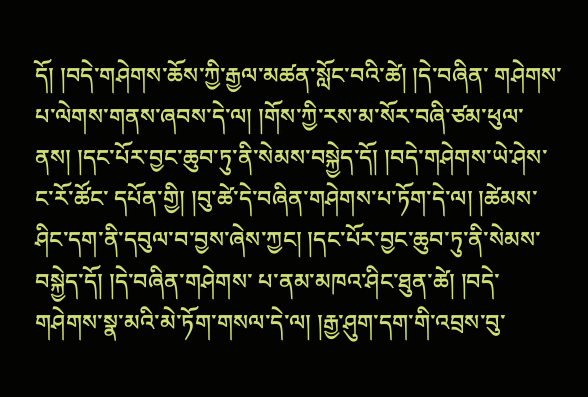དོ། །བདེ་གཤེགས་ཆོས་ཀྱི་རྒྱལ་མཚན་སློང་བའི་ཚེ། །དེ་བཞིན་ གཤེགས་པ་ལེགས་གནས་ཞབས་དེ་ལ། །གོས་ཀྱི་རས་མ་སོར་བཞི་ཙམ་ཕུལ་ནས། །དང་པོར་བྱང་ཆུབ་ཏུ་ནི་སེམས་བསྐྱེད་དོ། །བདེ་གཤེགས་ཡེ་ཤེས་ང་རོ་ཚོང་ དཔོན་གྱི། །བུ་ཚེ་དེ་བཞིན་གཤེགས་པ་ཏོག་དེ་ལ། །ཚེམས་ཤིང་དག་ནི་དབུལ་བ་བྱས་ཞེས་ཀྱང། །དང་པོར་བྱང་ཆུབ་ཏུ་ནི་སེམས་བསྐྱེད་དོ། །དེ་བཞིན་གཤེགས་ པ་ནམ་མཁའ་ཤིང་ཐུན་ཚེ། །བདེ་གཤེགས་སྣ་མའི་མེ་ཏོག་གསལ་དེ་ལ། །རྒྱ་ཤུག་དག་གི་འབྲས་བུ་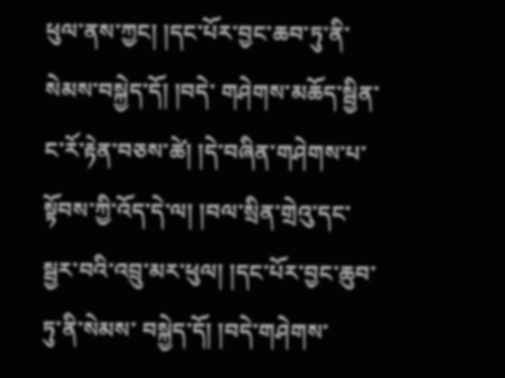ཕུལ་ནས་ཀྱང། །དང་པོར་བྱང་ཆབ་ཏུ་ནི་སེམས་བསྐྱེད་དོ། །བདེ་ གཤེགས་མཆོད་སྦྱིན་ང་རོ་རྟེན་བཅས་ཚེ། །དེ་བཞིན་གཤེགས་པ་སྟོབས་ཀྱི་འོད་དེ་ལ། །བལ་སྲིན་གྲེའུ་དང་སྦྱར་བའི་འབྲུ་མར་ཕུལ། །དང་པོར་བྱང་ཆུབ་ཏུ་ནི་སེམས་ བསྐྱེད་དོ། །བདེ་གཤེགས་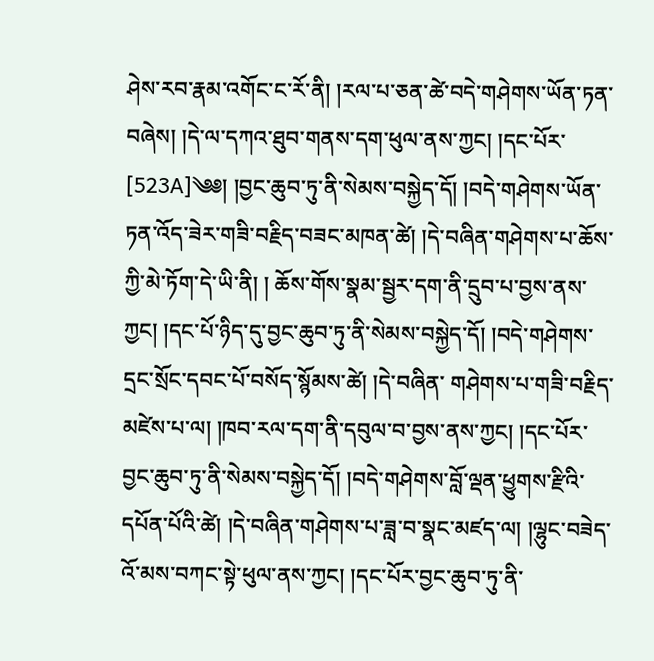ཤེས་རབ་རྣམ་འགོང་ང་རོ་ནི། །རལ་པ་ཅན་ཚེ་བདེ་གཤེགས་ཡོན་ཏན་བཞེས། །དེ་ལ་དཀའ་ཐུབ་གནས་དག་ཕུལ་ནས་ཀྱང། །དང་པོར་ [523A]༄༅། །བྱང་ཆུབ་ཏུ་ནི་སེམས་བསྐྱེད་དོ། །བདེ་གཤེགས་ཡོན་ཏན་འོད་ཟེར་གཟི་བརྗིད་བཟང་མཁན་ཚེ། །དེ་བཞིན་གཤེགས་པ་ཆོས་ཀྱི་མེ་ཏོག་དེ་ཡི་ནི། ། ཆོས་གོས་སྣམ་སྦྱར་དག་ནི་དྲུབ་པ་བྱས་ནས་ཀྱང། །དང་པོ་ཉིད་དུ་བྱང་ཆུབ་ཏུ་ནི་སེམས་བསྐྱེད་དོ། །བདེ་གཤེགས་དྲང་སྲོང་དབང་པོ་བསོད་སྙོམས་ཚེ། །དེ་བཞིན་ གཤེགས་པ་གཟི་བརྗིད་མཛེས་པ་ལ། །ཁབ་རལ་དག་ནི་དབུལ་བ་བྱས་ནས་ཀྱང། །དང་པོར་བྱང་ཆུབ་ཏུ་ནི་སེམས་བསྐྱེད་དོ། །བདེ་གཤེགས་བློ་ལྡན་ཕྱུགས་རྫིའི་ དཔོན་པོའི་ཚེ། །དེ་བཞིན་གཤེགས་པ་ཟླ་བ་སྣང་མཛད་ལ། །ལྷུང་བཟེད་འོ་མས་བཀང་སྟེ་ཕུལ་ནས་ཀྱང། །དང་པོར་བྱང་ཆུབ་ཏུ་ནི་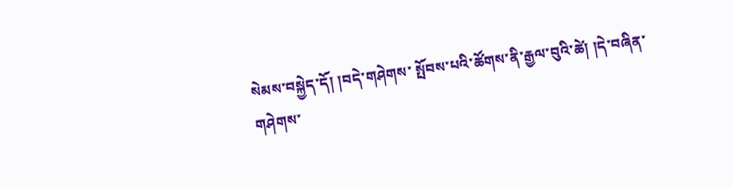སེམས་བསྐྱེད་དོ། །བདེ་གཤེགས་ སྤོབས་པའི་ཚོགས་ནི་རྒྱལ་བུའི་ཚེ། །དེ་བཞིན་གཤེགས་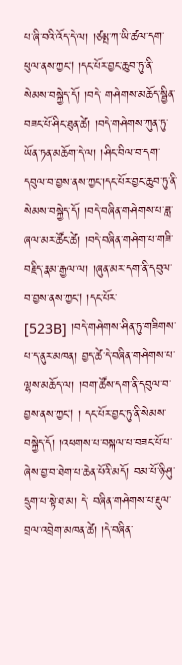པ་ཞི་བའི་འོད་དེ་ལ། །ཙམྤ་ཀ་ཡི་ཚལ་དག་ཕུལ་ནས་ཀྱང། །དང་པོར་བྱང་ཆུབ་ཏུ་ནི་སེམས་བསྐྱེད་དོ། །བདེ་ གཤེགས་མཆོད་སྦྱིན་བཟང་པོ་ཤིང་ཐུན་ཚེ། །བདེ་གཤེགས་ཀུན་ཏུ་ཡོན་ཏན་མཆོག་དེ་ལ། །ཤིང་བིལ་བ་དག་དབུལ་བ་བྱས་ནས་ཀྱང་།དང་པོར་བྱང་ཆུབ་ཏུ་ནི་ སེམས་བསྐྱེད་དོ། །བདེ་བཞིན་གཤེགས་པ་ཟླ་ཞལ་མར་ཚོང་ཚེ། །བདེ་བཞིན་གཤེག་པ་གཟི་བརྗིད་རྣམ་རྒྱལ་ལ། །ཞུན་མར་དག་ནི་དབུལ་བ་བྱས་ནས་ཀྱང། །དང་པོར་ [523B] །བདེ་གཤེགས་ཤིན་ཏུ་གཟིགས་པ་ད་ནུར་མཁན། བྱད་ཚེ་དེ་བཞིན་གཤེགས་པ་ལྷས་མཆོད་ལ། །བག་ཚོས་དག་ནི་དབུལ་བ་བྱས་ནས་ཀྱང། ། དང་པོར་བྱང་ཏུ་ནི་སེམས་བསྐྱེད་དོ། །འཕགས་པ་བསྐལ་པ་བཟང་པོ་པ་ཞེས་བྱ་བ་ཐེག་པ་ཆེན་པོའི་མདོ། བམ་པོ་ཉི་ཤུ་དྲུག་པ་སྟེ་ཐ་མ། དེ་ བཞིན་གཤེགས་པ་རྡུལ་བྲལ་འབྲེག་མཁན་ཚེ། །དེ་བཞིན་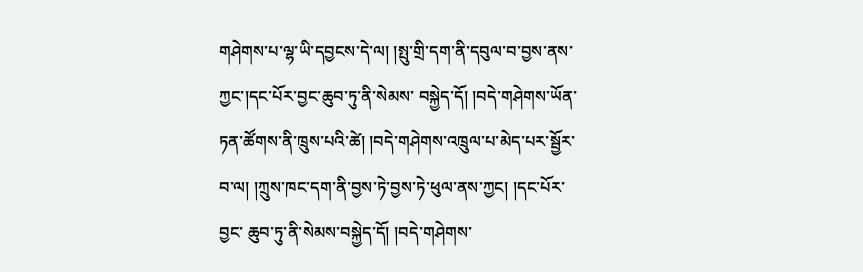གཤེགས་པ་ལྷ་ཡི་དབྱངས་དེ་ལ། །སྤུ་གྲི་དག་ནི་དབུལ་བ་བྱས་ནས་ཀྱང་།དང་པོར་བྱང་ཆུབ་ཏུ་ནི་སེམས་ བསྐྱེད་དོ། །བདེ་གཤེགས་ཡོན་ཏན་ཚོགས་ནི་ཁྲུས་པའི་ཚེ། །བདེ་གཤེགས་འཁྲུལ་པ་མེད་པར་སྦྱོར་བ་ལ། །ཀྲུས་ཁང་དག་ནི་བྱས་ཏེ་བྱས་ཏེ་ཕུལ་ནས་ཀྱང། །དང་པོར་བྱང་ ཆུབ་ཏུ་ནི་སེམས་བསྐྱེད་དོ། །བདེ་གཤེགས་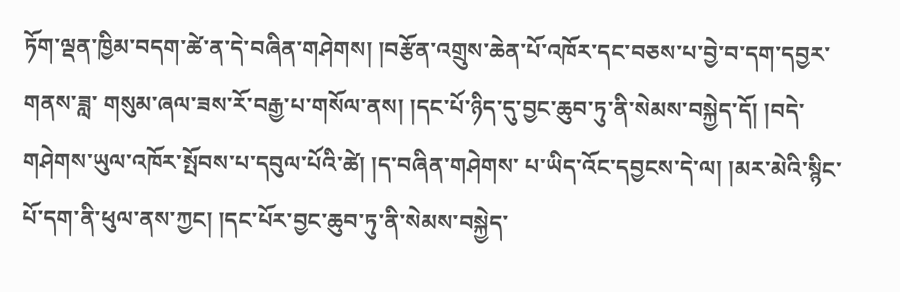ཏོག་ལྡན་ཁྱིམ་བདག་ཚེ་ན་དེ་བཞིན་གཤེགས། །བརྩོན་འགྲུས་ཆེན་པོ་འཁོར་དང་བཅས་པ་བྱེ་བ་དག་དབྱར་གནས་ཟླ་ གསུམ་ཞལ་ཟས་རོ་བརྒྱ་པ་གསོལ་ནས། །དང་པོ་ཉིད་དུ་བྱང་ཆུབ་ཏུ་ནི་སེམས་བསྐྱེད་དོ། །བདེ་གཤེགས་ཡུལ་འཁོར་སྤོབས་པ་དབུལ་པོའི་ཚེ། །ད་བཞིན་གཤེགས་ པ་ཡིད་འོང་དབྱངས་དེ་ལ། །མར་མེའི་སྙིང་པོ་དག་ནི་ཕུལ་ནས་ཀྱང། །དང་པོར་བྱང་ཆུབ་ཏུ་ནི་སེམས་བསྐྱེད་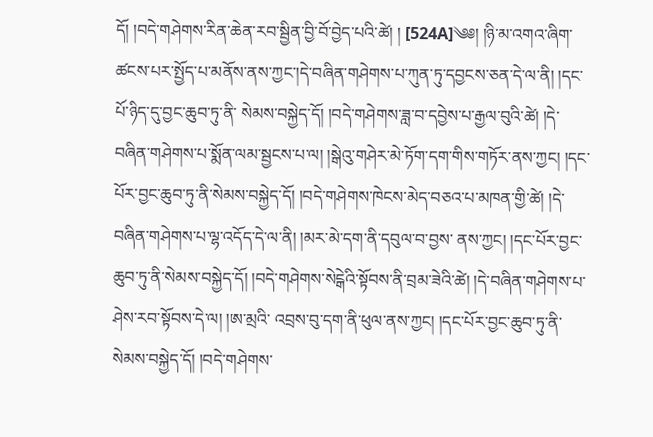དོ། །བདེ་གཤེགས་རིན་ཆེན་རབ་སྦྱིན་བྱི་བོ་བྱེད་པའི་ཚེ། ། [524A]༄༅། །ཉི་མ་འགའ་ཞིག་ཚངས་པར་སྤྱོད་པ་མནོས་ནས་ཀྱང་།དེ་བཞིན་གཤེགས་པ་ཀུན་ཏུ་དབྱངས་ཅན་དེ་ལ་ནི། །དང་པོ་ཉིད་དུ་བྱང་ཆུབ་ཏུ་ནི་ སེམས་བསྐྱེད་དོ། །བདེ་གཤེགས་ཟླ་བ་དབྱེས་པ་རྒྱལ་བུའི་ཚེ། །དེ་བཞིན་གཤེགས་པ་སྨོན་ལམ་སྦྱངས་པ་ལ། །སྒེའུ་གཤེར་མེ་ཏོག་དག་གིས་གཏོར་ནས་ཀྱང། །དང་ པོར་བྱང་ཆུབ་ཏུ་ནི་སེམས་བསྐྱེད་དོ། །བདེ་གཤེགས་ཁེངས་མེད་བཅའ་པ་མཁན་གྱི་ཚེ། །དེ་བཞིན་གཤེགས་པ་ལྷ་འདོད་དེ་ལ་ནི། །མར་མེ་དག་ནི་དབུལ་བ་བྱས་ ནས་ཀྱང། །དང་པོར་བྱང་ཆུབ་ཏུ་ནི་སེམས་བསྐྱེད་དོ། །བདེ་གཤེགས་སེངྒེའི་སྟོབས་ནི་བྲམ་ཟེའི་ཚེ། །དེ་བཞིན་གཤེགས་པ་ཤེས་རབ་སྟོབས་དེ་ལ། །ཨ་མྲའི་ འབྲས་བུ་དག་ནི་ཕུལ་ནས་ཀྱང། །དང་པོར་བྱང་ཆུབ་ཏུ་ནི་སེམས་བསྐྱེད་དོ། །བདེ་གཤེགས་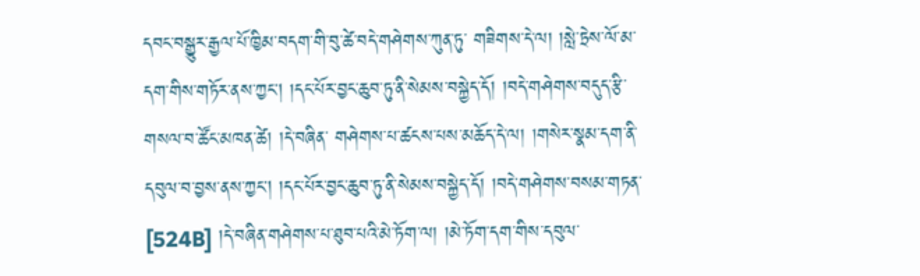དབང་བསྒྱུར་རྒྱལ་པོ་ཁྱིམ་བདག་གི་བུ་ཚེ་བདེ་གཤེགས་ཀུན་ཏུ་ གཟིགས་དེ་ལ། །སླེ་ཏྲེས་ལོ་མ་དག་གིས་གཏོར་ནས་ཀྱང། །དང་པོར་བྱང་ཆུབ་ཏུ་ནི་སེམས་བསྐྱེད་དོ། །བདེ་གཤེགས་བདུད་རྩི་གསལ་བ་ཚོང་མཁན་ཚེ། །དེ་བཞིན་ གཤེགས་པ་ཚངས་པས་མཆོད་དེ་ལ། །གསེར་སྣམ་དག་ནི་དབུལ་བ་བྱས་ནས་ཀྱང། །དང་པོར་བྱང་ཆུབ་ཏུ་ནི་སེམས་བསྐྱེད་དོ། །བདེ་གཤེགས་བསམ་གཏན་ [524B] །དེ་བཞིན་གཤེགས་པ་ཐུབ་པའི་མེ་ཏོག་ལ། །མེ་ཏོག་དག་གིས་དབུལ་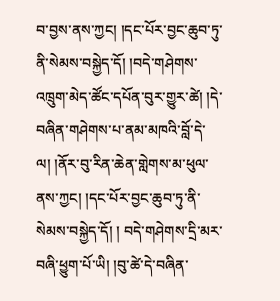བ་བྱས་ནས་ཀྱང། །དང་པོར་བྱང་ཆུབ་ཏུ་ནི་སེམས་བསྐྱེད་དོ། །བདེ་གཤེགས་ འཁྲུག་མེད་ཚོང་དཔོན་བུར་གྱུར་ཚེ། །དེ་བཞིན་གཤེགས་པ་ནམ་མཁའི་བློ་དེ་ལ། །ནོར་བུ་རིན་ཆེན་གླེགས་མ་ཕུལ་ནས་ཀྱང། །དང་པོར་བྱང་ཆུབ་ཏུ་ནི་སེམས་བསྐྱེད་དོ། ། བདེ་གཤེགས་དྲི་མར་བཞི་ཕྱུག་པོ་ཡི། །བུ་ཚེ་དེ་བཞིན་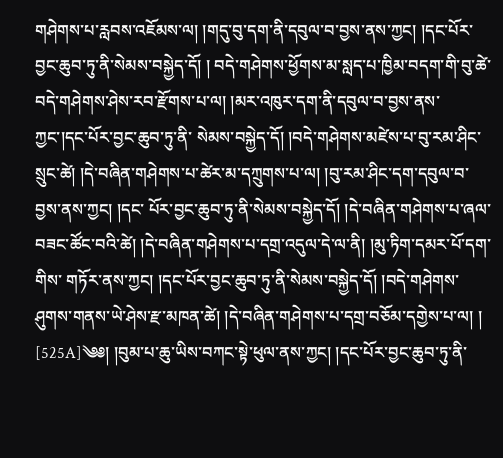གཤེགས་པ་རླབས་འཇོམས་ལ། །གདུ་བུ་དག་ནི་དབུལ་བ་བྱས་ནས་ཀྱང། །དང་པོར་བྱང་ཆུབ་ཏུ་ནི་སེམས་བསྐྱེད་དོ། ། བདེ་གཤེགས་ཕྱོགས་མ་སླད་པ་ཁྱིམ་བདག་གི་བུ་ཚེ་བདེ་གཤེགས་ཤེས་རབ་རྫོགས་པ་ལ། །མར་འཁུར་དག་ནི་དབུལ་བ་བྱས་ནས་ཀྱང་།དང་པོར་བྱང་ཆུབ་ཏུ་ནི་ སེམས་བསྐྱེད་དོ། །བདེ་གཤེགས་མཛེས་པ་བུ་རམ་ཤིང་སྲུང་ཚེ། །དེ་བཞིན་གཤེགས་པ་ཚེར་མ་དཀྲུགས་པ་ལ། །བུ་རམ་ཤིང་དག་དབུལ་བ་བྱས་ནས་ཀྱང། །དང་ པོར་བྱང་ཆུབ་ཏུ་ནི་སེམས་བསྐྱེད་དོ། །དེ་བཞིན་གཤེགས་པ་ཞལ་བཟང་ཚོང་བའི་ཚེ། །དེ་བཞིན་གཤེགས་པ་དགྲ་འདུལ་དེ་ལ་ནི། །མུ་ཏིག་དམར་པོ་དག་གིས་ གཏོར་ནས་ཀྱང། །དང་པོར་བྱང་ཆུབ་ཏུ་ནི་སེམས་བསྐྱེད་དོ། །བདེ་གཤེགས་ཤུགས་གནས་ཡེ་ཤེས་རྫ་མཁན་ཚེ། །དེ་བཞིན་གཤེགས་པ་དགྲ་བཅོམ་དགྱེས་པ་ལ། ། [525A]༄༅། །བུམ་པ་ཆུ་ཡིས་བཀང་སྟེ་ཕུལ་ནས་ཀྱང། །དང་པོར་བྱང་ཆུབ་ཏུ་ནི་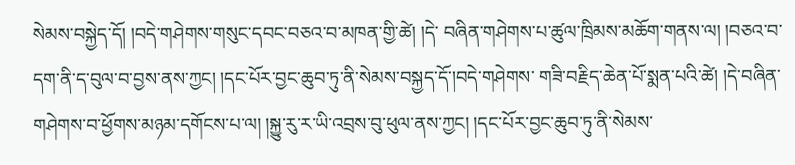སེམས་བསྐྱེད་དོ། །བདེ་གཤེགས་གསུང་དབང་བཅའ་བ་མཁན་གྱི་ཚེ། །དེ་ བཞིན་གཤེགས་པ་ཚུལ་ཁྲིམས་མཆོག་གནས་ལ། །བཅའ་བ་དག་ནི་ད་བུལ་བ་བྱས་ནས་ཀྱང། །དང་པོར་བྱང་ཆུབ་ཏུ་ནི་སེམས་བསྐྱད་དོ་།བདེ་གཤེགས་ གཟི་བརྗིད་ཆེན་པོ་སྨན་པའི་ཚེ། །དེ་བཞིན་གཤེགས་བ་ཕྱོགས་མཉམ་དགོངས་པ་ལ། །སྐྱུ་རུ་ར་ཡི་འབྲས་བུ་ཕུལ་ནས་ཀྱང། །དང་པོར་བྱང་ཆུབ་ཏུ་ནི་སེམས་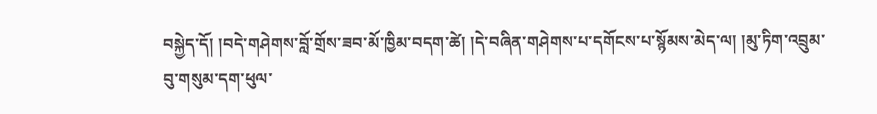བསྐྱེད་དོ། །བདེ་གཤེགས་བློ་གྲོས་ཟབ་མོ་ཁྱིམ་བདག་ཚེ། །དེ་བཞིན་གཤེགས་པ་དགོངས་པ་སྙོམས་མེད་ལ། །མུ་ཏིག་འབྲུམ་བུ་གསུམ་དག་ཕུལ་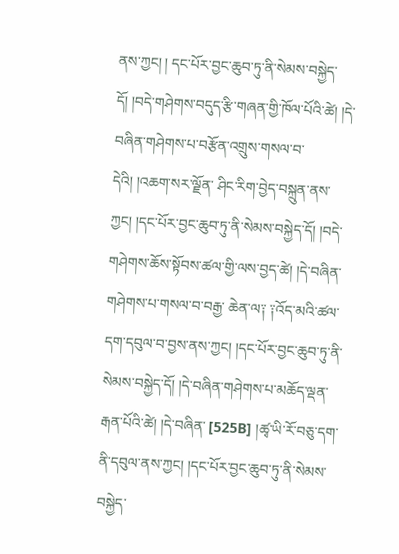ནས་ཀྱང། ། དང་པོར་བྱང་ཆུབ་ཏུ་ནི་སེམས་བསྐྱེད་དོ། །བདེ་གཤེགས་བདུད་རྩི་གཞན་གྱི་ཁོལ་པོའི་ཚེ། །དེ་བཞིན་གཤེགས་པ་བརྩོན་འགྲུས་གསལ་བ་དེའི། །འཆག་སར་ལྗོན་ ཤིང་རིག་བྱེད་བསྐྲུན་ནས་ཀྱང། །དང་པོར་བྱང་ཆུབ་ཏུ་ནི་སེམས་བསྐྱེད་དོ། །བདེ་གཤེགས་ཆོས་སྟོབས་ཚལ་གྱི་ལས་བྱད་ཚེ། །དེ་བཞིན་གཤེགས་པ་གསལ་བ་བརྒྱ་ ཆེན་ལ༑ ༑འོད་མའི་ཚལ་དག་དབུལ་བ་བྱས་ནས་ཀྱང། །དང་པོར་བྱང་ཆུབ་ཏུ་ནི་སེམས་བསྐྱེད་དོ། །དེ་བཞིན་གཤེགས་པ་མཆོད་ལྡན་རྒན་པོའི་ཚེ། །དེ་བཞིན་ [525B] །ཚྭ་ཡི་རོ་བཅུ་དག་ནི་དབུལ་ནས་ཀྱང། །དང་པོར་བྱང་ཆུབ་ཏུ་ནི་སེམས་བསྐྱེད་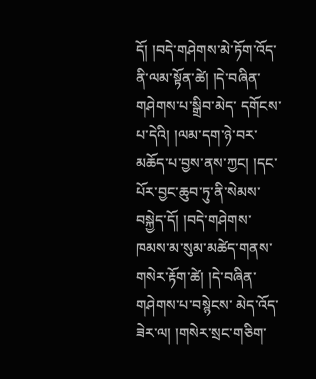དོ། །བདེ་གཤེགས་མེ་ཏོག་འོད་ནི་ལམ་སྟོན་ཚེ། །དེ་བཞིན་གཤེགས་པ་སྒྲིབ་མེད་ དགོངས་པ་དེའི། །ལམ་དག་ཉེ་བར་མཆོད་པ་བྱས་ནས་ཀྱང། །དང་པོར་བྱང་ཆུབ་ཏུ་ནི་སེམས་བསྐྱེད་དོ། །བདེ་གཤེགས་ཁམས་མ་སུམ་མཚེད་གནས་གསེར་རྟོག་ཚེ། །དེ་བཞིན་གཤེགས་པ་བསྙེངས་ མེད་འོད་ཟེར་ལ། །གསེར་སྲང་གཅིག་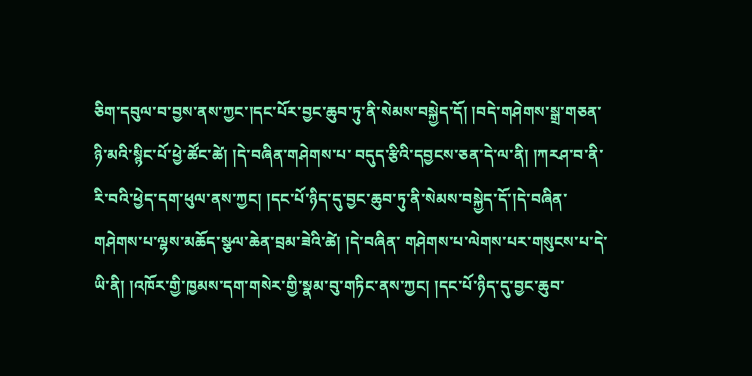ཅིག་དབུལ་བ་བྱས་ནས་ཀྱང་།དང་པོར་བྱང་ཆུབ་ཏུ་ནི་སེམས་བསྐྱེད་དོ། །བདེ་གཤེགས་སྒྲ་གཅན་ཉི་མའི་སྙིང་པོ་ཕྱེ་ཚོང་ཚེ། །དེ་བཞིན་གཤེགས་པ་ བདུད་རྩིའི་དབྱངས་ཅན་དེ་ལ་ནི། །ཀརཤ་བ་ནི་རི་བའི་ཕྱེད་དག་ཕུལ་ནས་ཀྱང། །དང་པོ་ཉིད་དུ་བྱང་ཆུབ་ཏུ་ནི་སེམས་བསྐྱེད་དོ་།དེ་བཞིན་གཤེགས་པ་ལྷས་མཆོད་སྩལ་ཆེན་བྲམ་ཟེའི་ཚེ། །དེ་བཞིན་ གཤེགས་པ་ལེགས་པར་གསུངས་པ་དེ་ཡི་ནི། །འཁོར་གྱི་ཁྱམས་དག་གསེར་གྱི་སྣམ་བུ་གཏིང་ནས་ཀྱང། །དང་པོ་ཉིད་དུ་བྱང་ཆུབ་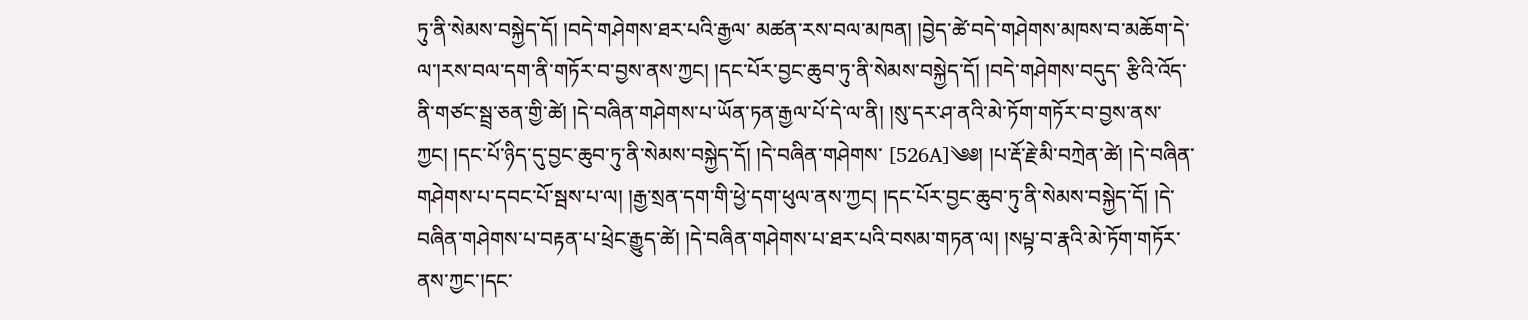ཏུ་ནི་སེམས་བསྐྱེད་དོ། །བདེ་གཤེགས་ཐར་པའི་རྒྱལ་ མཚན་རས་བལ་མཁན། །བྱེད་ཚེ་བདེ་གཤེགས་མཁས་བ་མཆོག་དེ་ལ་།རས་བལ་དག་ནི་གཏོར་བ་བྱས་ནས་ཀྱང། །དང་པོར་བྱང་ཆུབ་ཏུ་ནི་སེམས་བསྐྱེད་དོ། །བདེ་གཤེགས་བདུད་ རྩིའི་འོད་ནི་གཙང་སྦྲ་ཅན་གྱི་ཚེ། །དེ་བཞིན་གཤེགས་པ་ཡོན་ཏན་རྒྱལ་པོ་དེ་ལ་ནི། །སུ་དར་ཤ་ནའི་མེ་ཏོག་གཏོར་བ་བྱས་ནས་ཀྱང། །དང་པོ་ཉིད་དུ་བྱང་ཆུབ་ཏུ་ནི་སེམས་བསྐྱེད་དོ། །དེ་བཞིན་གཤེགས་ [526A]༄༅། །པ་རྡོ་རྗེ་མི་བཀྲེན་ཚེ། །དེ་བཞིན་གཤེགས་པ་དབང་པོ་སྦས་པ་ལ། །རྒྱ་སྲན་དག་གི་ཕྱེ་དག་ཕུལ་ནས་ཀྱང། །དང་པོར་བྱང་ཆུབ་ཏུ་ནི་སེམས་བསྐྱེད་དོ། །དེ་ བཞིན་གཤེགས་པ་བརྟན་པ་ཕྲེང་རྒྱུད་ཚེ། །དེ་བཞིན་གཤེགས་པ་ཐར་པའི་བསམ་གཏན་ལ། །སཔྟ་བ་རྣའི་མེ་ཏོག་གཏོར་ནས་ཀྱང་།དང་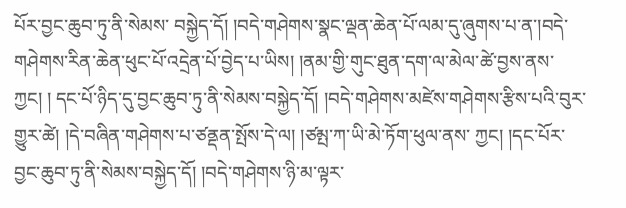པོར་བྱང་ཆུབ་ཏུ་ནི་སེམས་ བསྐྱེད་དོ། །བདེ་གཤེགས་སྣང་ལྡན་ཆེན་པོ་ལམ་དུ་ཞུགས་པ་ན་།བདེ་གཤེགས་རིན་ཆེན་ཕུང་པོ་འདྲེན་པོ་བྱེད་པ་ཡིས། །ནམ་གྱི་གུང་ཐུན་དག་ལ་མེལ་ཚེ་བྱས་ནས་ཀྱང། ། དང་པོ་ཉིད་དུ་བྱང་ཆུབ་ཏུ་ནི་སེམས་བསྐྱེད་དོ། །བདེ་གཤེགས་མཛེས་གཤེགས་རྩིས་པའི་བུར་གྱུར་ཚེ། །དེ་བཞིན་གཤེགས་པ་ཙནྡན་སྤོས་དེ་ལ། །ཙམྤ་ཀ་ཡི་མེ་ཏོག་ཕུལ་ནས་ ཀྱང། །དང་པོར་བྱང་ཆུབ་ཏུ་ནི་སེམས་བསྐྱེད་དོ། །བདེ་གཤེགས་ཉི་མ་ལྟར་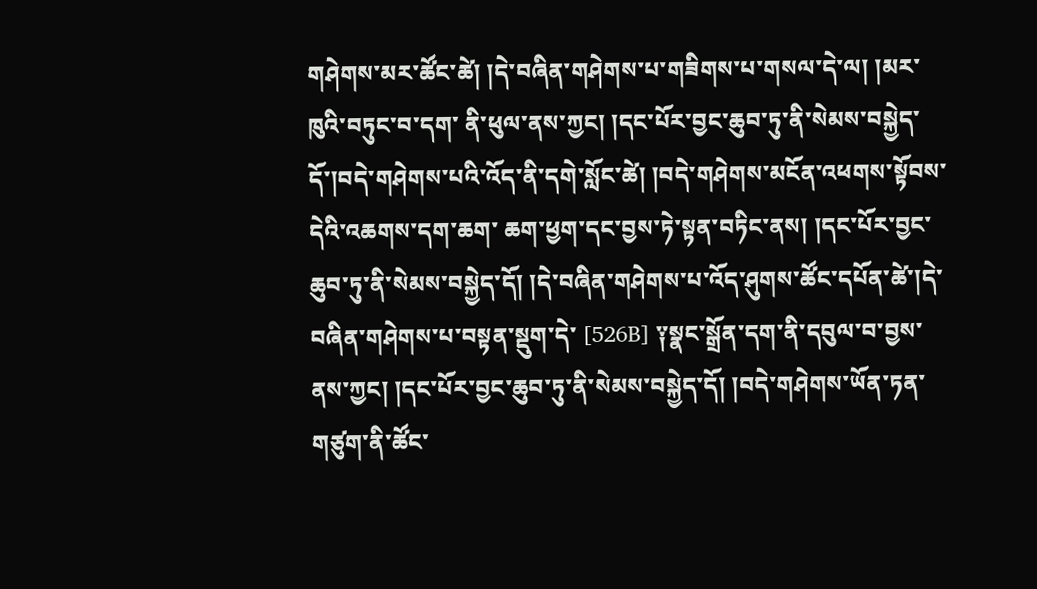གཤེགས་མར་ཚོང་ཚེ། །དེ་བཞིན་གཤེགས་པ་གཟིགས་པ་གསལ་དེ་ལ། །མར་ཁུའི་བཏུང་བ་དག་ ནི་ཕུལ་ནས་ཀྱང། །དང་པོར་བྱང་ཆུབ་ཏུ་ནི་སེམས་བསྐྱེད་དོ་།བདེ་གཤེགས་པའི་འོད་ནི་དགེ་སློང་ཚེ། །བདེ་གཤེགས་མངོན་འཕགས་སྟོབས་དེའི་འཆགས་དག་ཆག་ ཆག་ཕྱག་དང་བྱས་ཏེ་སྟན་བཏིང་ནས། །དང་པོར་བྱང་ཆུབ་ཏུ་ནི་སེམས་བསྐྱེད་དོ། །དེ་བཞིན་གཤེགས་པ་འོད་ཤུགས་ཚོང་དཔོན་ཚེ་།དེ་བཞིན་གཤེགས་པ་བསྟན་སྡུག་དེ་ [526B] ༑སྣང་སྒྲོན་དག་ནི་དབུལ་བ་བྱས་ནས་ཀྱང། །དང་པོར་བྱང་ཆུབ་ཏུ་ནི་སེམས་བསྐྱེད་དོ། །བདེ་གཤེགས་ཡོན་ཏན་གཙུག་ནི་ཚོང་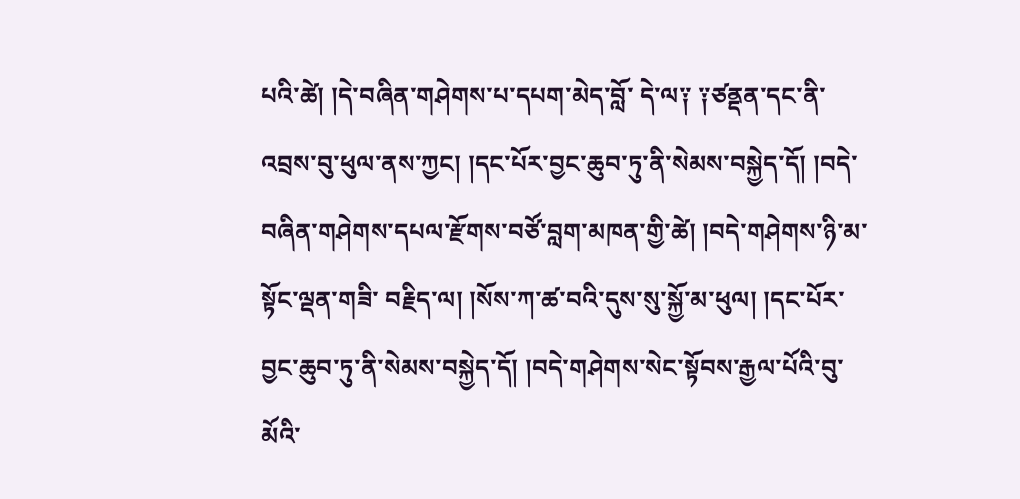པའི་ཚེ། །དེ་བཞིན་གཤེགས་པ་དཔག་མེད་བློ་ དེ་ལ༑ ༑ཙནྡན་དང་ནི་འབྲས་བུ་ཕུལ་ནས་ཀྱང། །དང་པོར་བྱང་ཆུབ་ཏུ་ནི་སེམས་བསྐྱེད་དོ། །བདེ་བཞིན་གཤེགས་དཔལ་རྫོགས་བཙོ་བླག་མཁན་གྱི་ཚེ། །བདེ་གཤེགས་ཉི་མ་སྟོང་ལྡན་གཟི་ བརྗིད་ལ། །སོས་ཀ་ཚ་བའི་དུས་སུ་སྐྱོ་མ་ཕུལ། །དང་པོར་བྱང་ཆུབ་ཏུ་ནི་སེམས་བསྐྱེད་དོ། །བདེ་གཤེགས་སེང་སྟོབས་རྒྱལ་པོའི་བུ་མོའི་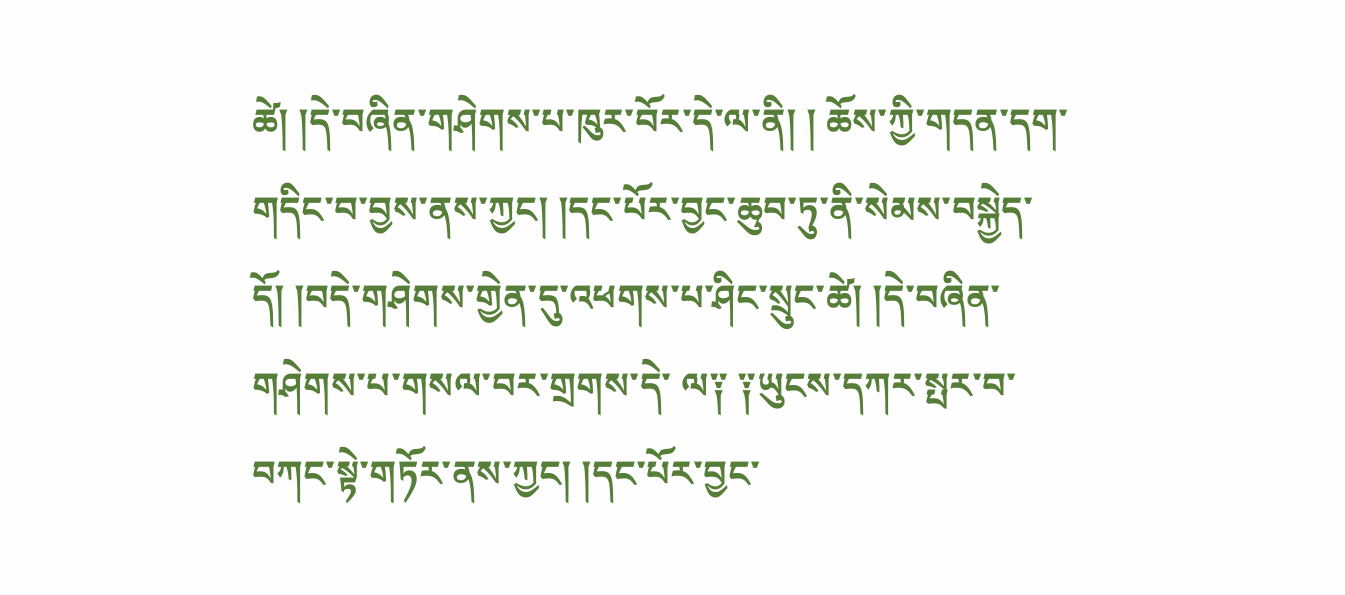ཚེ། །དེ་བཞིན་གཤེགས་པ་ཁུར་བོར་དེ་ལ་ནི། ། ཆོས་ཀྱི་གདན་དག་གདིང་བ་བྱས་ནས་ཀྱང། །དང་པོར་བྱང་ཆུབ་ཏུ་ནི་སེམས་བསྐྱེད་དོ། །བདེ་གཤེགས་གྱེན་དུ་འཕགས་པ་ཤིང་སྲུང་ཚེ། །དེ་བཞིན་གཤེགས་པ་གསལ་བར་གྲགས་དེ་ ལ༑ ༑ཡུངས་དཀར་སྤར་བ་བཀང་སྟེ་གཏོར་ནས་ཀྱང། །དང་པོར་བྱང་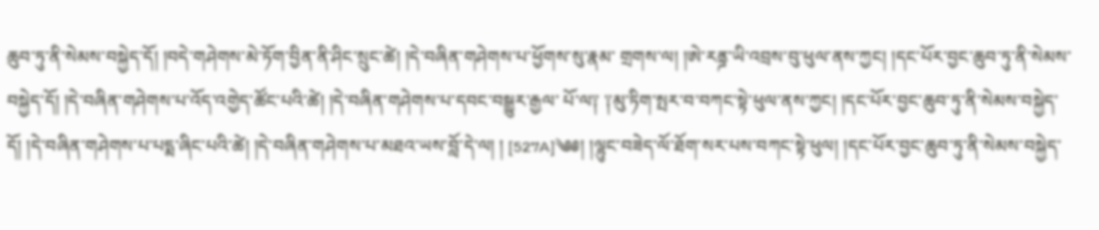ཆུབ་ཏུ་ནི་སེམས་བསྐྱེད་དོ། །བདེ་གཤེགས་མེ་ཏོག་བྱིན་ནི་ཤིང་སྲུང་ཚེ། །དེ་བཞིན་གཤེགས་པ་ཕྱོགས་སུ་རྣམ་ གྲགས་ལ། །ཨེ་རནྜ་ཡི་འབྲས་བུ་ཕུལ་ནས་ཀྱང། །དང་པོར་བྱང་ཆུབ་ཏུ་ནི་སེམས་བསྐྱེད་དོ། །དེ་བཞིན་གཤེགས་པ་འོད་འགྱེད་ཚོང་པའི་ཚེ། །དེ་བཞིན་གཤེགས་པ་དབང་བསྒྱུར་རྒྱལ་ པོ་ལ༑ ༑མུ་ཏིག་སྤར་བ་བཀང་སྟེ་ཕུལ་ནས་ཀྱང། །དང་པོར་བྱང་ཆུབ་ཏུ་ནི་སེམས་བསྐྱེད་དོ། །དེ་བཞིན་གཤེགས་པ་པདྨ་ཞིང་པའི་ཚེ། །དེ་བཞིན་གཤེགས་པ་མཐའ་ཡས་བློ་དེ་ལ། ། [527A]༄༅། །ལྷུང་བཟེད་ལོ་ཐོག་སར་པས་བཀང་སྟེ་ཕུལ། །དང་པོར་བྱང་ཆུབ་ཏུ་ནི་སེམས་བསྐྱེད་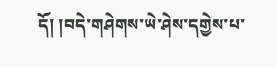དོ། །བདེ་གཤེགས་ཡེ་ཤེས་དགྱེས་པ་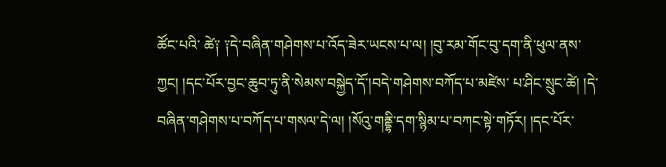ཚོང་པའི་ ཚེ༑ ༑དེ་བཞིན་གཤེགས་པ་འོད་ཟེར་ཡངས་པ་ལ། །བུ་རམ་གོང་བུ་དག་ནི་ཕུལ་ནས་ཀྱང། །དང་པོར་བྱང་ཆུབ་ཏུ་ནི་སེམས་བསྐྱེད་དོ་།བདེ་གཤེགས་བཀོད་པ་མཛེས་ པ་ཤིང་སྲུང་ཚེ། །དེ་བཞིན་གཤེགས་པ་བཀོད་པ་གསལ་དེ་ལ། །སོའུ་གནྡྷི་དག་སྙིམ་པ་བཀང་སྟེ་གཏོར། །དང་པོར་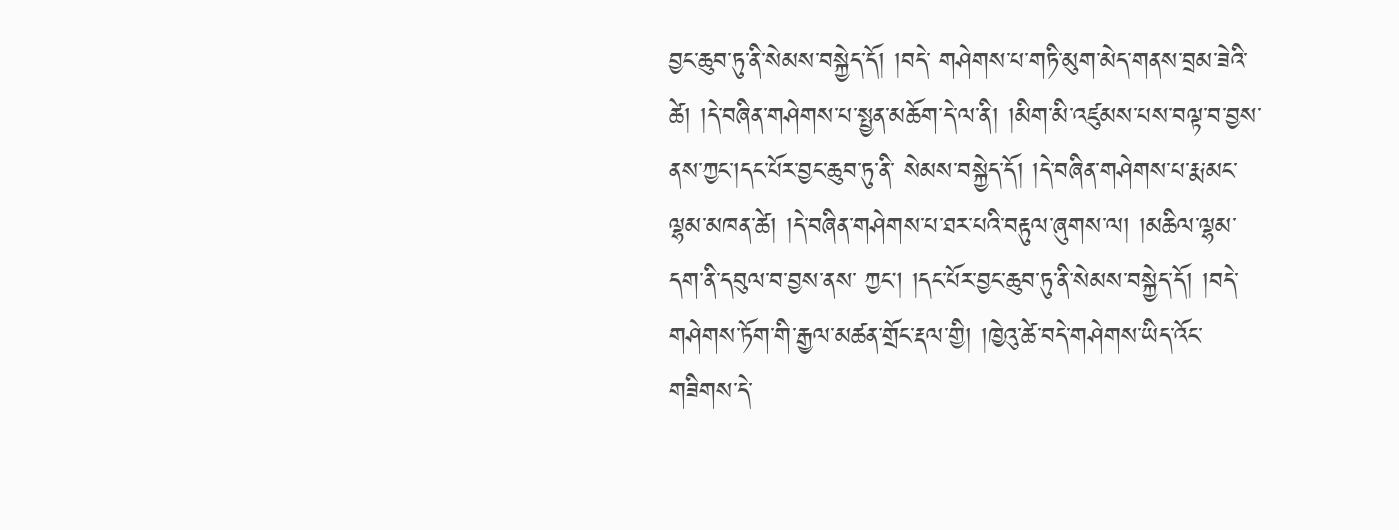བྱང་ཆུབ་ཏུ་ནི་སེམས་བསྐྱེད་དོ། །བདེ་ གཤེགས་པ་གཏི་མུག་མེད་གནས་བྲམ་ཟེའི་ཚེ། །དེ་བཞིན་གཤེགས་པ་སྤྱན་མཆོག་དེ་ལ་ནི། །མིག་མི་འཛུམས་པས་བལྟ་བ་བྱས་ནས་ཀྱང་།དང་པོར་བྱང་ཆུབ་ཏུ་ནི་ སེམས་བསྐྱེད་དོ། །དེ་བཞིན་གཤེགས་པ་རྨ་མང་ལྷམ་མཁན་ཚེ། །དེ་བཞིན་གཤེགས་པ་ཐར་པའི་བརྟུལ་ཞུགས་ལ། །མཆིལ་ལྷམ་དག་ནི་དབུལ་བ་བྱས་ནས་ ཀྱང། །དང་པོར་བྱང་ཆུབ་ཏུ་ནི་སེམས་བསྐྱེད་དོ། །བདེ་གཤེགས་ཏོག་གི་རྒྱལ་མཚན་གྲོང་རྡལ་གྱི། །ཁྱེའུ་ཚེ་བདེ་གཤེགས་ཡིད་འོང་གཟིགས་དེ་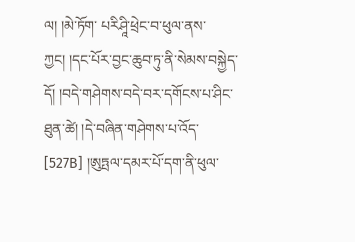ལ། །མེ་ཏོག་ པརིཤཱི་ཕྲེང་བ་ཕུལ་ནས་ཀྱང། །དང་པོར་བྱང་ཆུབ་ཏུ་ནི་སེམས་བསྐྱེད་དོ། །བདེ་གཤེགས་བདེ་བར་དགོངས་པ་ཤིང་ཐུན་ཚེ། །དེ་བཞིན་གཤེགས་པ་འོད་ [527B] །ཨུཏྤལ་དམར་པོ་དག་ནི་ཕུལ་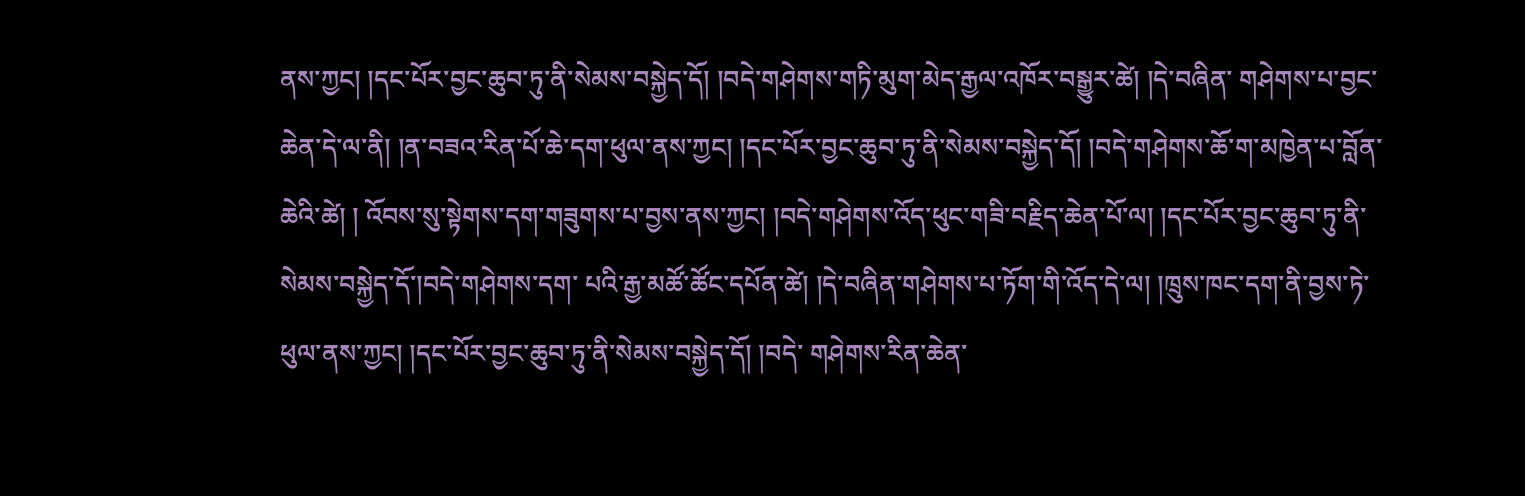ནས་ཀྱང། །དང་པོར་བྱང་ཆུབ་ཏུ་ནི་སེམས་བསྐྱེད་དོ། །བདེ་གཤེགས་གཏི་མུག་མེད་རྒྱལ་འཁོར་བསྒྱུར་ཚེ། །དེ་བཞིན་ གཤེགས་པ་བྱང་ཆེན་དེ་ལ་ནི། །ན་བཟའ་རིན་པོ་ཆེ་དག་ཕུལ་ནས་ཀྱང། །དང་པོར་བྱང་ཆུབ་ཏུ་ནི་སེམས་བསྐྱེད་དོ། །བདེ་གཤེགས་ཆོ་ག་མཁྱེན་པ་བློན་ཆེའི་ཚེ། ། འོབས་སུ་སྟེགས་དག་གཟུགས་པ་བྱས་ནས་ཀྱང། །བདེ་གཤེགས་འོད་ཕུང་གཟི་བརྗིད་ཆེན་པོ་ལ། །དང་པོར་བྱང་ཆུབ་ཏུ་ནི་སེམས་བསྐྱེད་དོ་།བདེ་གཤེགས་དག་ པའི་རྒྱ་མཚོ་ཚོང་དཔོན་ཚེ། །དེ་བཞིན་གཤེགས་པ་ཏོག་གི་འོད་དེ་ལ། །ཁྲུས་ཁང་དག་ནི་བྱས་ཏེ་ཕུལ་ནས་ཀྱང། །དང་པོར་བྱང་ཆུབ་ཏུ་ནི་སེམས་བསྐྱེད་དོ། །བདེ་ གཤེགས་རིན་ཆེན་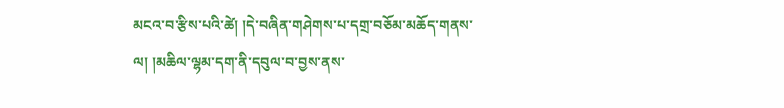མངའ་བ་རྩིས་པའི་ཚེ། །དེ་བཞིན་གཤེགས་པ་དགྲ་བཅོམ་མཆོད་གནས་ལ། །མཆིལ་ལྷམ་དག་ནི་དབུལ་བ་བྱས་ནས་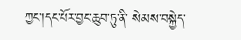ཀྱང་།དང་པོར་བྱང་ཆུབ་ཏུ་ནི་ སེམས་བསྐྱེད་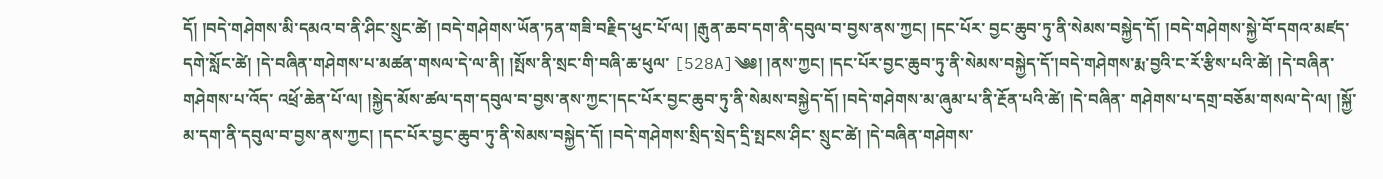དོ། །བདེ་གཤེགས་མི་དམའ་བ་ནི་ཤིང་སྲུང་ཚེ། །བདེ་གཤེགས་ཡོན་ཏན་གཟི་བརྗིད་ཕུང་པོ་ལ། །རྒུན་ཆབ་དག་ནི་དབུལ་བ་བྱས་ནས་ཀྱང། །དང་པོར་ བྱང་ཆུབ་ཏུ་ནི་སེམས་བསྐྱེད་དོ། །བདེ་གཤེགས་སྐྱེ་བོ་དགའ་མཛད་དགེ་སློང་ཚེ། །དེ་བཞིན་གཤེགས་པ་མཚན་གསལ་དེ་ལ་ནི། །སྤོས་ནི་སྲང་གི་བཞི་ཆ་ཕུལ་ [528A]༄༅། །ནས་ཀྱང། །དང་པོར་བྱང་ཆུབ་ཏུ་ནི་སེམས་བསྐྱེད་དོ་།བདེ་གཤེགས་རྨ་བྱའི་ང་རོ་རྩིས་པའི་ཚེ། །དེ་བཞིན་གཤེགས་པ་འོད་ འཕྲོ་ཆེན་པོ་ལ། །སྐྱེད་མོས་ཚལ་དག་དབུལ་བ་བྱས་ནས་ཀྱང་།དང་པོར་བྱང་ཆུབ་ཏུ་ནི་སེམས་བསྐྱེད་དོ། །བདེ་གཤེགས་མ་ཞུམ་པ་ནི་རྔོན་པའི་ཚེ། །དེ་བཞིན་ གཤེགས་པ་དགྲ་བཅོམ་གསལ་དེ་ལ། །སྐྱོ་མ་དག་ནི་དབུལ་བ་བྱས་ནས་ཀྱང། །དང་པོར་བྱང་ཆུབ་ཏུ་ནི་སེམས་བསྐྱེད་དོ། །བདེ་གཤེགས་སྲིད་སྲེད་དྲི་སྤངས་ཤིང་ སྲུང་ཚེ། །དེ་བཞིན་གཤེགས་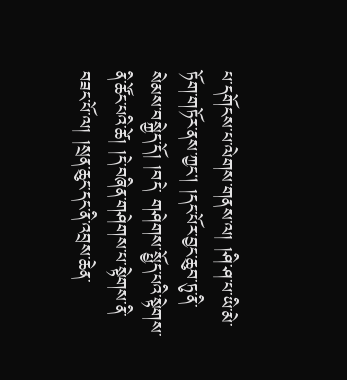པ་དགོངས་པ་ལེགས་གནས་ལ། །ཤི་ཤ་པ་ཡི་མེ་ཏོག་གཏོར་ནས་ཀྱང། །དང་པོར་བྱང་ཆུབ་ཏུ་ནི་སེམས་བསྐྱེད་དོ། །བདེ་ གཤེགས་སྤྱོད་པའི་སྟེགས་ནི་ཚོང་པའི་ཚེ། །དེ་བཞིན་གཤེགས་པ་སྟེགས་ནི་བཟང་པོ་ལ། །སྲན་ཆུང་དང་ནི་འབྲས་ཆེན་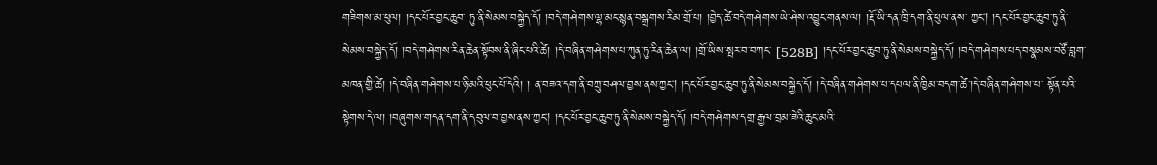གཟིགས་མ་ཕུལ། །དང་པོར་བྱང་ཆུབ་ ཏུ་ནི་སེམས་བསྐྱེད་དོ། །བདེ་གཤེགས་ལྷ་མང་སྙན་བསྒྲགས་རིམ་གྲོ་པ། །བྱེད་ཚེ་བདེ་གཤེགས་ཡེ་ཤེས་འབྱུང་གནས་ལ། །རྡོ་ཡི་དན་ཁྲི་དག་ནི་ཕུལ་ནས་ ཀྱང། །དང་པོར་བྱང་ཆུབ་ཏུ་ནི་སེམས་བསྐྱེད་དོ། །བདེ་གཤེགས་རིན་ཆེན་སྟོབས་ནི་ཞིང་པའི་ཚེ། །དེ་བཞིན་གཤེགས་པ་ཀུན་ཏུ་རིན་ཆེན་ལ། །གྲོ་ཡིས་སྤར་བ་བཀང་ [528B] །དང་པོར་བྱང་ཆུབ་ཏུ་ནི་སེམས་བསྐྱེད་དོ། །བདེ་གཤེགས་པད་བསྣམས་བཙོ་བླག་མཁན་གྱི་ཚེ། །དེ་བཞིན་གཤེགས་པ་ཉི་མའི་ཕུང་པོ་དེའི། ། ན་བཟའ་དག་ནི་བཀྲུ་བཤལ་བྱས་ནས་ཀྱང། །དང་པོར་བྱང་ཆུབ་ཏུ་ནི་སེམས་བསྐྱེད་དོ། །དེ་བཞིན་གཤེགས་པ་དཔལ་ནི་ཁྱིམ་བདག་ཚེ་།དེ་བཞིན་གཤེགས་པ་ སྟོན་པའི་སྟེགས་དེ་ལ། །བཞུགས་གདན་དག་ནི་དབུལ་བ་བྱས་ནས་ཀྱང། །དང་པོར་བྱང་ཆུབ་ཏུ་ནི་སེམས་བསྐྱེད་དོ། །བདེ་གཤེགས་དགྲ་རྒྱལ་བྲམ་ཟེའི་ཆུང་མའི་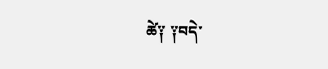ཚེ༑ ༑བདེ་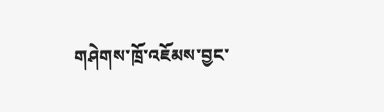གཤེགས་ཁྲོ་འཇོམས་བྱང་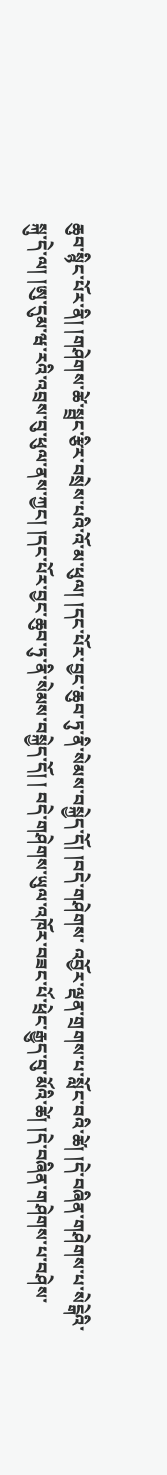ཆུབ་སྙིང་པོར་ནི། །གཤེགས་ཚེ་སྦྲང་རྩིར་བསྲེས་པའི་འོ་མ་ཕུལ། །དང་པོར་བྱང་ཆུབ་ཏུ་ནི་སེམས་བསྐྱེད་དོ། །བདེ་གཤེགས་ འབྱོར་ལྡན་གྲགས་པ་སློང་བའི་ཚེ། །དེ་བཞིན་གཤེགས་པ་སེངྒེའི་སྐུ་དེ་ལ། །ཨུ་དུམ་ཝ་རའི་འབྲས་བུ་ཕུལ་ནས་ཀྱང། །དང་པོར་བྱང་ཆུབ་ཏུ་ནི་སེམས་བསྐྱེད་དོ། ། བདེ་གཤེགས་ཡུལ་འཁོར་བཟང་པོ་ཕྲེང་རྒྱུད་བུ་མོའི་ཚེ། །དེ་བཞིན་གཤེགས་པ་བཤེས་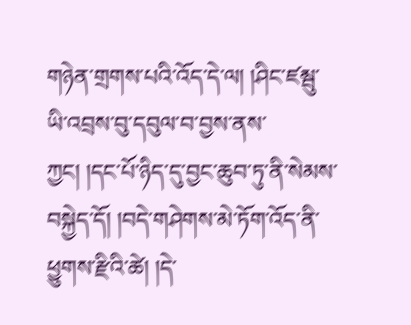གཉེན་གྲགས་པའི་འོད་དེ་ལ། །ཤིང་ཛམྦུ་ཡི་འབྲས་བུ་དབུལ་བ་བྱས་ནས་ ཀྱང། །དང་པོ་ཉིད་དུ་བྱང་ཆུབ་ཏུ་ནི་སེམས་བསྐྱེད་དོ། །བདེ་གཤེགས་མེ་ཏོག་འོད་ནི་ཕྱུགས་རྫིའི་ཚེ། །དེ་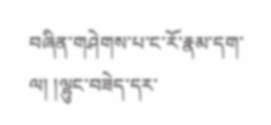བཞིན་གཤེགས་པ་ང་རོ་རྣམ་དག་ལ། །ལྷུང་བཟེད་དར་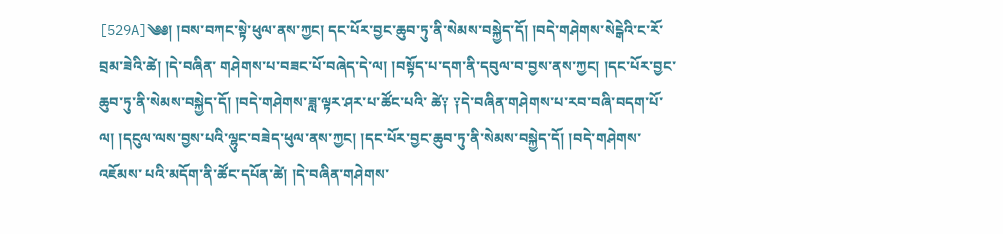[529A]༄༅། །བས་བཀང་སྟེ་ཕུལ་ནས་ཀྱང། དང་པོར་བྱང་ཆུབ་ཏུ་ནི་སེམས་བསྐྱེད་དོ། །བདེ་གཤེགས་སེངྒེའི་ང་རོ་བྲམ་ཟེའི་ཚེ། །དེ་བཞིན་ གཤེགས་པ་བཟང་པོ་བཞེད་དེ་ལ། །བསྟོད་པ་དག་ནི་དབུལ་བ་བྱས་ནས་ཀྱང། །དང་པོར་བྱང་ཆུབ་ཏུ་ནི་སེམས་བསྐྱེད་དོ། །བདེ་གཤེགས་ཟླ་ལྟར་ཤར་པ་ཚོང་པའི་ ཚེ༑ ༑དེ་བཞིན་གཤེགས་པ་རབ་བཞི་བདག་པོ་ལ། །དངུལ་ལས་བྱས་པའི་ལྷུང་བཟེད་ཕུལ་ནས་ཀྱང། །དང་པོར་བྱང་ཆུབ་ཏུ་ནི་སེམས་བསྐྱེད་དོ། །བདེ་གཤེགས་འཇོམས་ པའི་མདོག་ནི་ཚོང་དཔོན་ཚེ། །དེ་བཞིན་གཤེགས་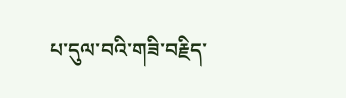པ་དུལ་བའི་གཟི་བརྗིད་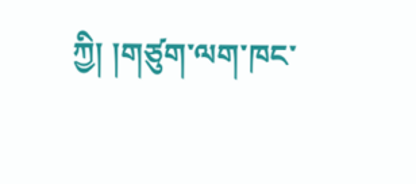ཀྱི། །གཙུག་ལག་ཁང་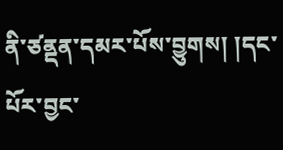ནི་ཙནྡན་དམར་པོས་བྱུགས། །དང་པོར་བྱང་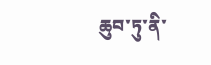ཆུབ་ཏུ་ནི་